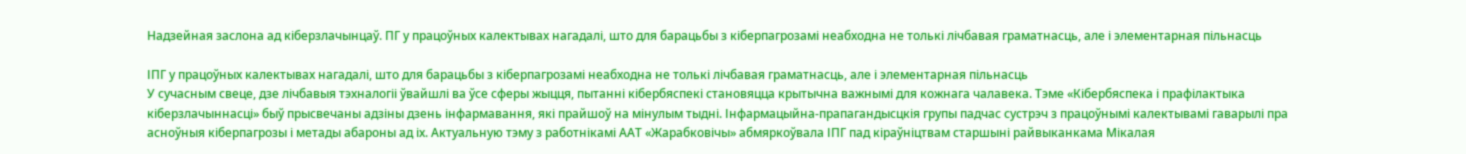Надзейная заслона ад кіберзлачынцаў. ПГ у працоўных калектывах нагадалі, што для барацьбы з кіберпагрозамі неабходна не толькі лічбавая граматнасць, але і элементарная пільнасць

ІПГ у працоўных калектывах нагадалі, што для барацьбы з кіберпагрозамі неабходна не толькі лічбавая граматнасць, але і элементарная пільнасць
У сучасным свеце, дзе лічбавыя тэхналогіі ўвайшлі ва ўсе сферы жыцця, пытанні кібербяспекі становяцца крытычна важнымі для кожнага чалавека. Тэме «Кібербяспека і прафілактыка кіберзлачыннасці» быў прысвечаны адзіны дзень інфармавання, які прайшоў на мінулым тыдні. Інфармацыйна-прапагандысцкія групы падчас сустрэч з працоўнымі калектывамі гаварылі пра асноўныя кіберпагрозы і метады абароны ад іх. Актуальную тэму з работнікамі ААТ «Жарабковічы» абмяркоўвала ІПГ пад кіраўніцтвам старшыні райвыканкама Мікалая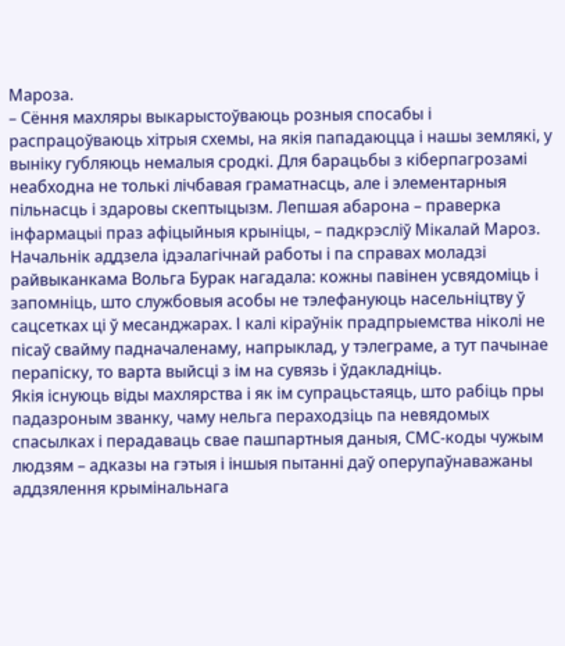Мароза.
– Сёння махляры выкарыстоўваюць розныя спосабы і распрацоўваюць хітрыя схемы, на якія пападаюцца і нашы землякі, у выніку губляюць немалыя сродкі. Для барацьбы з кіберпагрозамі неабходна не толькі лічбавая граматнасць, але і элементарныя пільнасць і здаровы скептыцызм. Лепшая абарона – праверка інфармацыі праз афіцыйныя крыніцы, – падкрэсліў Мікалай Мароз.
Начальнік аддзела ідэалагічнай работы і па справах моладзі райвыканкама Вольга Бурак нагадала: кожны павінен усвядоміць і запомніць, што службовыя асобы не тэлефануюць насельніцтву ў сацсетках ці ў месанджарах. І калі кіраўнік прадпрыемства ніколі не пісаў свайму падначаленаму, напрыклад, у тэлеграме, а тут пачынае перапіску, то варта выйсці з ім на сувязь і ўдакладніць.
Якія існуюць віды махлярства і як ім супрацьстаяць, што рабіць пры падазроным званку, чаму нельга пераходзіць па невядомых спасылках і перадаваць свае пашпартныя даныя, СМС-коды чужым людзям – адказы на гэтыя і іншыя пытанні даў оперупаўнаважаны аддзялення крымінальнага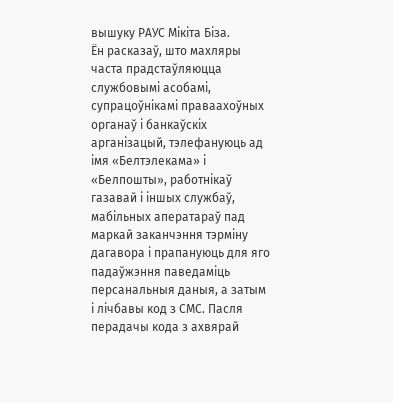вышуку РАУС Мікіта Біза.
Ён расказаў, што махляры часта прадстаўляюцца службовымі асобамі, супрацоўнікамі праваахоўных органаў і банкаўскіх арганізацый, тэлефануюць ад імя «Белтэлекама» і «Белпошты», работнікаў газавай і іншых службаў, мабільных аператараў пад маркай заканчэння тэрміну дагавора і прапануюць для яго падаўжэння паведаміць персанальныя даныя, а затым і лічбавы код з СМС. Пасля перадачы кода з ахвярай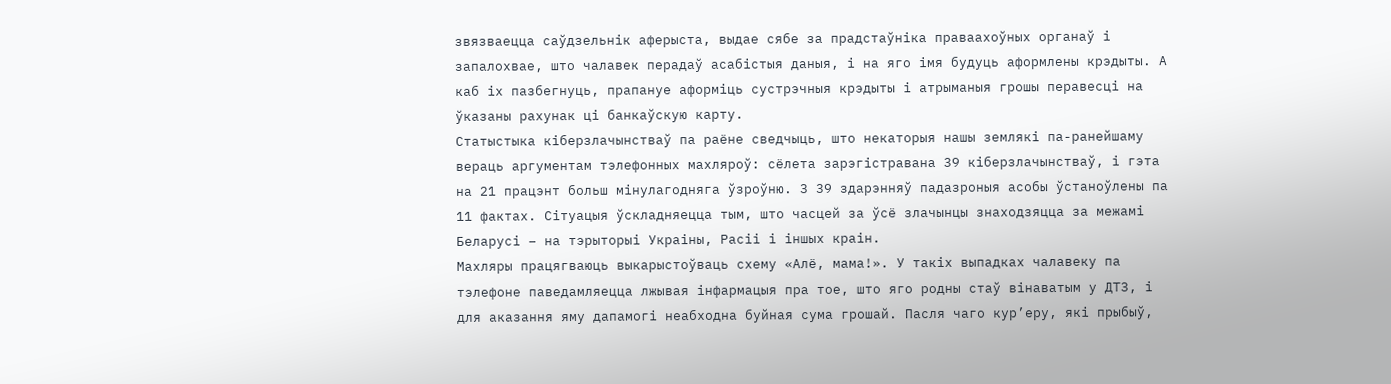звязваецца саўдзельнік аферыста, выдае сябе за прадстаўніка праваахоўных органаў і запалохвае, што чалавек перадаў асабістыя даныя, і на яго імя будуць аформлены крэдыты. А каб іх пазбегнуць, прапануе аформіць сустрэчныя крэдыты і атрыманыя грошы перавесці на ўказаны рахунак ці банкаўскую карту.
Статыстыка кіберзлачынстваў па раёне сведчыць, што некаторыя нашы землякі па-ранейшаму вераць аргументам тэлефонных махляроў: сёлета зарэгістравана 39 кіберзлачынстваў, і гэта на 21 працэнт больш мінулагодняга ўзроўню. З 39 здарэнняў падазроныя асобы ўстаноўлены па 11 фактах. Сітуацыя ўскладняецца тым, што часцей за ўсё злачынцы знаходзяцца за межамі Беларусі – на тэрыторыі Украіны, Расіі і іншых краін.
Махляры працягваюць выкарыстоўваць схему «Алё, мама!». У такіх выпадках чалавеку па тэлефоне паведамляецца лжывая інфармацыя пра тое, што яго родны стаў вінаватым у ДТЗ, і для аказання яму дапамогі неабходна буйная сума грошай. Пасля чаго кур’еру, які прыбыў,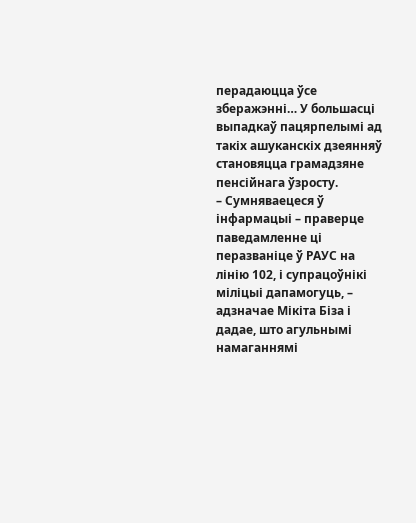перадаюцца ўсе зберажэнні… У большасці выпадкаў пацярпелымі ад такіх ашуканскіх дзеянняў становяцца грамадзяне пенсійнага ўзросту.
– Сумняваецеся ў інфармацыі – праверце паведамленне ці перазваніце ў РАУС на лінію 102, і супрацоўнікі міліцыі дапамогуць, – адзначае Мікіта Біза і дадае, што агульнымі намаганнямі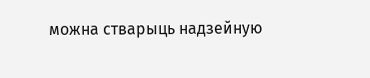можна стварыць надзейную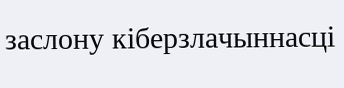заслону кіберзлачыннасці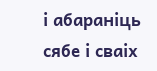і абараніць сябе і сваіх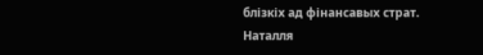блізкіх ад фінансавых страт.
Наталля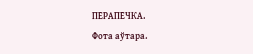ПЕРАПЕЧКА.
Фота аўтара.